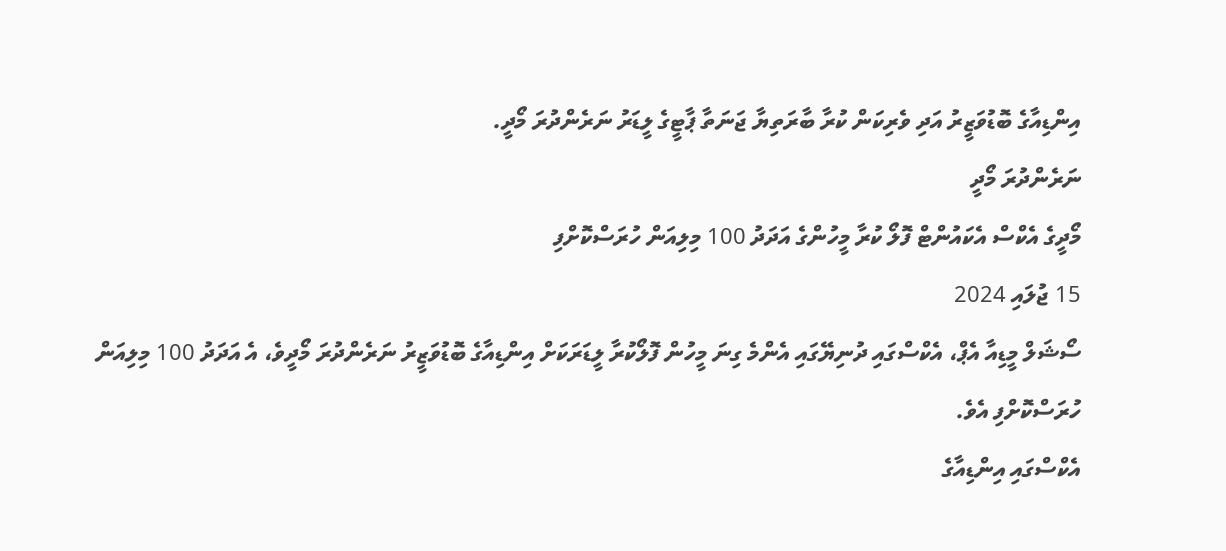އިންޑިއާގެ ބޮޑުވަޒީރު އަދި ވެރިކަން ކުރާ ބާރަތިޔާ ޖަނަތާ ޕާޓީގެ ލީޑަރު ނަރެންދުރަ މޯދީ.
ނަރެންދުރަ މޯދީ
މޯދީގެ އެކްސް އެކައުންޓް ފޮލޯ ކުރާ މީހުންގެ އަދަދު 100 މިލިއަން ހުރަސްކޮށްފި
15 ޖުލައި 2024
ސޯޝަލް މީޑިއާ އެޕް، އެކްސްގައި ދުނިޔޭގައި އެންމެ ގިނަ މީހުން ފޮލޯކުރާ ލީޑަރަކަށް އިންޑިއާގެ ބޮޑުވަޒީރު ނަރެންދުރަ މޯދީވެ، އެ އަދަދު 100 މިލިއަން ހުރަސްކޮށްފި އެވެ.
އެކްސްގައި އިންޑިއާގެ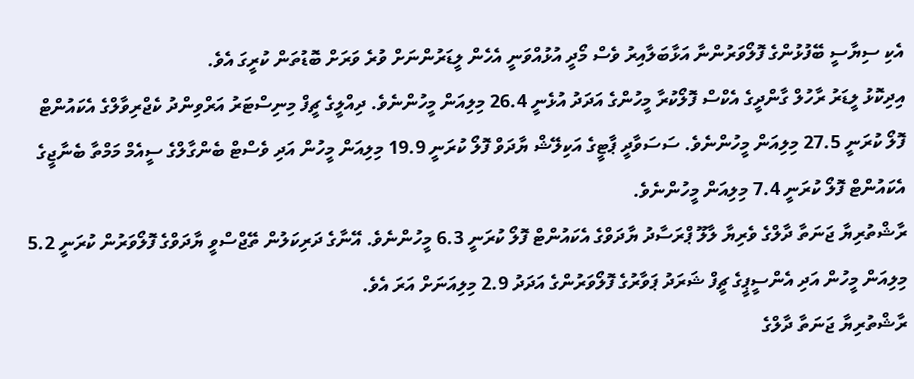އެކި ސިޔާސީ ބޭފުޅުންގެ ފޮލޯވަރުންނާ އަޅާބަލާއިރު ވެސް މޯދީ އުޅުއްވަނީ އެހެން ލީޑަރުންނަށް ވުރެ ވަރަށް ބޮޑުތަން ކުރީގަ އެވެ.
އިދިކޮޅު ލީޑަރު ރާހުލް ގާންދީގެ އެކްސް ފޮލޯކުރާ މީހުންގެ އަދަދު އުޅެނީ 26.4 މިލިއަން މީހުންނެވެ. ދިއްލީގެ ޗީފް މިނިސްޓަރު އަރްވިންދު ކެޖްރިވާލްގެ އެކައުންޓް ފޮލޯ ކުރަނީ 27.5 މިލިއަން މީހުންނެވެ. ސަސަވާދީ ޕާޓީގެ އަކިލޭޝް ޔާދަވް ފޮލޯ ކުރަނީ 19.9 މިލިއަން މީހުން އަދި ވެސްޓް ބެންގާލްގެ ސީއެމް މަމްތާ ބެނާޖީގެ އެކައުންޓް ފޮލޯ ކުރަނީ 7.4 މިލިއަން މީހުންނެވެ.
ރާޝްތުރިޔާ ޖަނަތާ ދާލްގެ ވެރިޔާ ލާލޫ ޕްރަސާދު ޔާދަވްގެ އެކައުންޓް ފޮލޯ ކުރަނީ 6.3 މީހުންނެވެ. އޭނާގެ ދަރިކަލުން ތޭޖްސްވީ ޔާދަވްގެ ފޮލޯވަރުން ކުރަނީ 5.2 މިލިއަން މީހުން އަދި އެންސީޕީގެ ޗީފް ޝަރަދު ޕަވާރުގެ ފޮލޯވަރުންގެ އަދަދު 2.9 މިލިއަނަށް އަރަ އެވެ.
ރާޝްތުރިޔާ ޖަނަތާ ދާލްގެ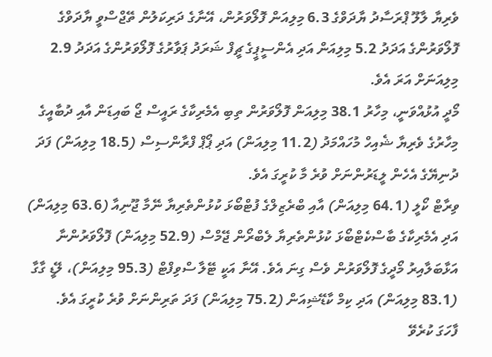ވެރިޔާ ލާލޫ ޕްރަސާދު ޔާދަވްގެ 6.3 މިލިއަން ފޮލޯވަރުން، އޭނާގެ ދަރިކަލުން ތޭޖްސްވީ ޔާދަވްގެ ފޮލޯވަރުންގެ އަދަދު 5.2 މިލިއަން އަދި އެންސީޕީގެ ޗީފް ޝަރަދު ޕަވާރުގެ ފޮލޯވަރުންގެ އަދަދު 2.9 މިލިއަނަށް އަރަ އެވެ.
މޯދީ އުޅުއްވަނީ، މިހާރު 38.1 މިލިއަން ފޮލޯވަރުން ތިބި އެމެރިކާގެ ރައީސް ޖޯ ބައިޑަން އާއި ދުބާއީގެ މިހާރުގެ ވެރިޔާ ޝެއިހް މުހައްމަދު (11.2 މިލިއަން) އަދި ޕޯޕް ފްރާންސިސް (18.5 މިލިއަން) ފަދަ ދުނިޔޭގެ އެހެން ލީޑަރުންނަށް ވުރެ މާ ކުރީގަ އެވެ.
ވިރާޓް ކޯލީ (64.1 މިލިއަން) އާއި ބްރެޒިލްގެ ފުޓްބޯޅަ ކުޅުންތެރިޔާ ނޭމާ ޖޫނިއާ (63.6 މިލިއަން) އަދި އެމެރިކާގެ ބާސްކެޓްބޯޅަ ކުޅުންތެރިޔާ ލެބްރޯން ޖޭމްސް (52.9 މިލިއަން) ފޮލޯވަރުންނާ އަޅާބަލާއިރު މޯދީގެ ފޮލޯވަރުން ވެސް ގިނަ އެވެ. އޭނާ އަކީ ޓޭލާ ސްވިފްޓް (95.3 މިލިއަން)، ލޭޑީ ގާގާ (83.1 މިލިއަން) އަދި ކިމް ކާޑޭޝިއަން (75.2 މިލިއަން) ފަދަ ތަރިންނަށް ވުރެ ކުރީގަ އެވެ.
ފާހަގަ ކުރެވޭ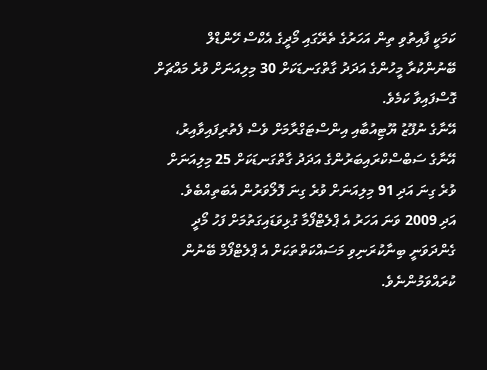ކަމަކީ ފާއިތުވި ތިން އަހަރުގެ ތެރޭގައި މޯދީގެ އެކްސް ހޭންޑްލް ބޭނުންކުރާ މީހުންގެ އަދަދު ގާތްގަނޑަކަށް 30 މިލިއަނަށް ވުރެ މައްޗަށް ގޮސްފައިވާ ކަމެވެ.
އޭނާގެ ނުފޫޒު ޔޫޓިއުބާއި އިންސްޓަގްރާމަށް ވެސް ފެތުރިފައިވާއިރު، އޭނާގެ ސަބްސްކްރައިބަރުންގެ އަދަދު ގާތްގަނޑަކަށް 25 މިލިއަނަށް ވުރެ ގިނަ އަދި 91 މިލިއަނަށް ވުރެ ގިނަ ފޮލޯވަރުން އެބަތިއްބެވެ.
އަދި 2009 ވަނަ އަހަރު އެ ޕްލެޓްފޯމާ ގުޅިވަޑައިގަތުމަށް ފަހު މޯދީ ގެންދަވަނީ ބިނާކުރަނިވި މަސައްކަތްތަކަށް އެ ޕްލެޓްފޯމް ބޭނުން ކުރައްވަމުންނެވެ.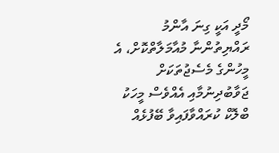މޯދީ އަކީ ގިނަ އާންމު ރައްޔިތުންނާ މުއާމަލާތްކޮށް، އެ މީހުންގެ މެސެޖުތަކަށް ޖަވާބުދިނުމާއި އެއްވެސް މީހަކު ބްލޮކް ކުރައްވާފައިވާ ބޭފުޅެއް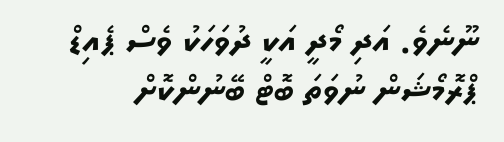ނޫނެވެ. އަދި މޯދީ އަކީ ދުވަހަކު ވެސް ޕެއިޑް ޕްރޮމޯޝަން ނުވަތަ ބޮޓް ބޭނުންކޮށް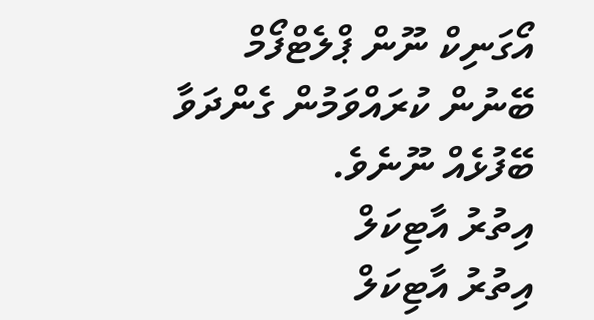އޯގަނިކް ނޫން ޕްލެޓްފޯމް ބޭނުން ކުރައްވަމުން ގެންދަވާ ބޭފުޅެއް ނޫނެވެ.
އިތުރު އާޓިކަލް
އިތުރު އާޓިކަލް